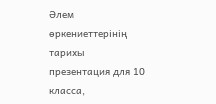Әлем өркениеттерінің тарихы презентация для 10 класса,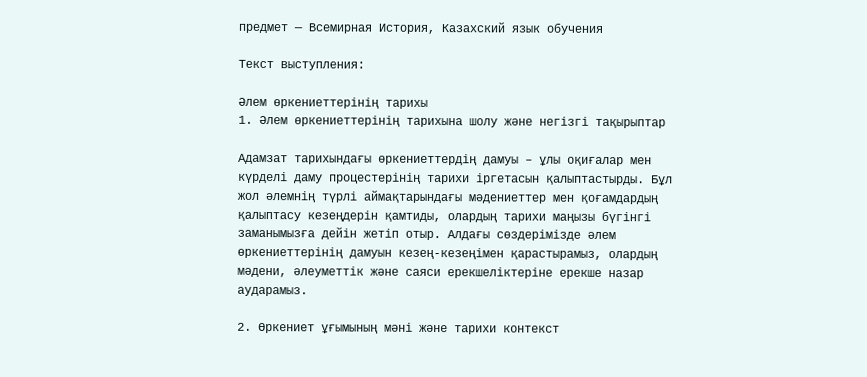предмет — Всемирная История, Казахский язык обучения

Текст выступления:

Әлем өркениеттерінің тарихы
1. Әлем өркениеттерінің тарихына шолу және негізгі тақырыптар

Адамзат тарихындағы өркениеттердің дамуы – ұлы оқиғалар мен күрделі даму процестерінің тарихи іргетасын қалыптастырды. Бұл жол әлемнің түрлі аймақтарындағы мәдениеттер мен қоғамдардың қалыптасу кезеңдерін қамтиды, олардың тарихи маңызы бүгінгі заманымызға дейін жетіп отыр. Алдағы сөздерімізде әлем өркениеттерінің дамуын кезең-кезеңімен қарастырамыз, олардың мәдени, әлеуметтік және саяси ерекшеліктеріне ерекше назар аударамыз.

2. Өркениет ұғымының мәні және тарихи контекст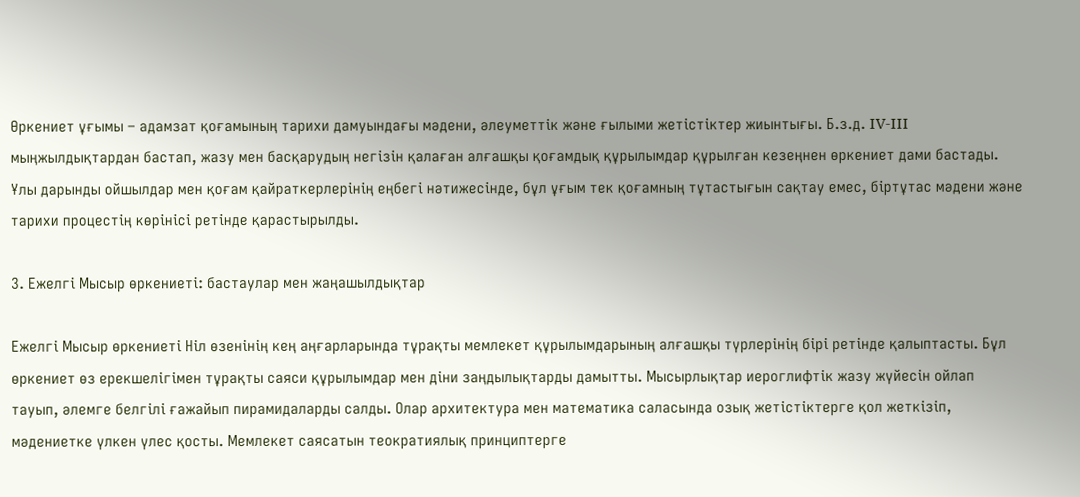Өркениет ұғымы – адамзат қоғамының тарихи дамуындағы мәдени, әлеуметтік және ғылыми жетістіктер жиынтығы. Б.з.д. IV-III мыңжылдықтардан бастап, жазу мен басқарудың негізін қалаған алғашқы қоғамдық құрылымдар құрылған кезеңнен өркениет дами бастады. Ұлы дарынды ойшылдар мен қоғам қайраткерлерінің еңбегі нәтижесінде, бұл ұғым тек қоғамның тұтастығын сақтау емес, біртұтас мәдени және тарихи процестің көрінісі ретінде қарастырылды.

3. Ежелгі Мысыр өркениеті: бастаулар мен жаңашылдықтар

Ежелгі Мысыр өркениеті Ніл өзенінің кең аңғарларында тұрақты мемлекет құрылымдарының алғашқы түрлерінің бірі ретінде қалыптасты. Бұл өркениет өз ерекшелігімен тұрақты саяси құрылымдар мен діни заңдылықтарды дамытты. Мысырлықтар иероглифтік жазу жүйесін ойлап тауып, әлемге белгілі ғажайып пирамидаларды салды. Олар архитектура мен математика саласында озық жетістіктерге қол жеткізіп, мәдениетке үлкен үлес қосты. Мемлекет саясатын теократиялық принциптерге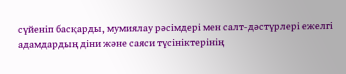сүйеніп басқарды, мумиялау рәсімдері мен салт-дәстүрлері ежелгі адамдардың діни және саяси түсініктерінің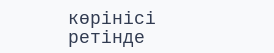көрінісі ретінде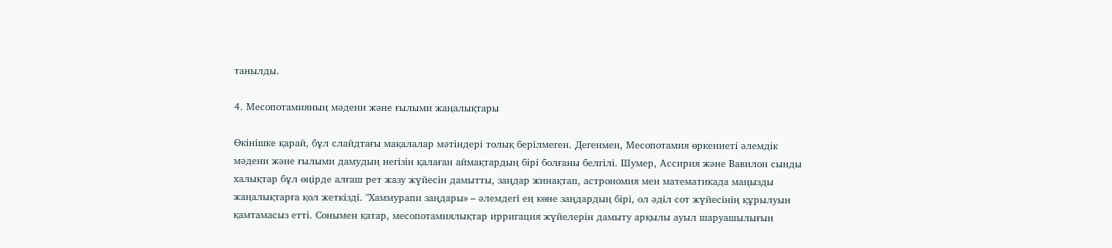танылды.

4. Месопотамияның мәдени және ғылыми жаңалықтары

Өкінішке қарай, бұл слайдтағы мақалалар мәтіндері толық берілмеген. Дегенмен, Месопотамия өркениеті әлемдік мәдени және ғылыми дамудың негізін қалаған аймақтардың бірі болғаны белгілі. Шумер, Ассирия және Вавилон сынды халықтар бұл өңірде алғаш рет жазу жүйесін дамытты, заңдар жинақтап, астрономия мен математикада маңызды жаңалықтарға қол жеткізді. "Хаммурапи заңдары» – әлемдегі ең көне заңдардың бірі, ол әділ сот жүйесінің құрылуын қамтамасыз етті. Сонымен қатар, месопотамиялықтар ирригация жүйелерін дамыту арқылы ауыл шаруашылығын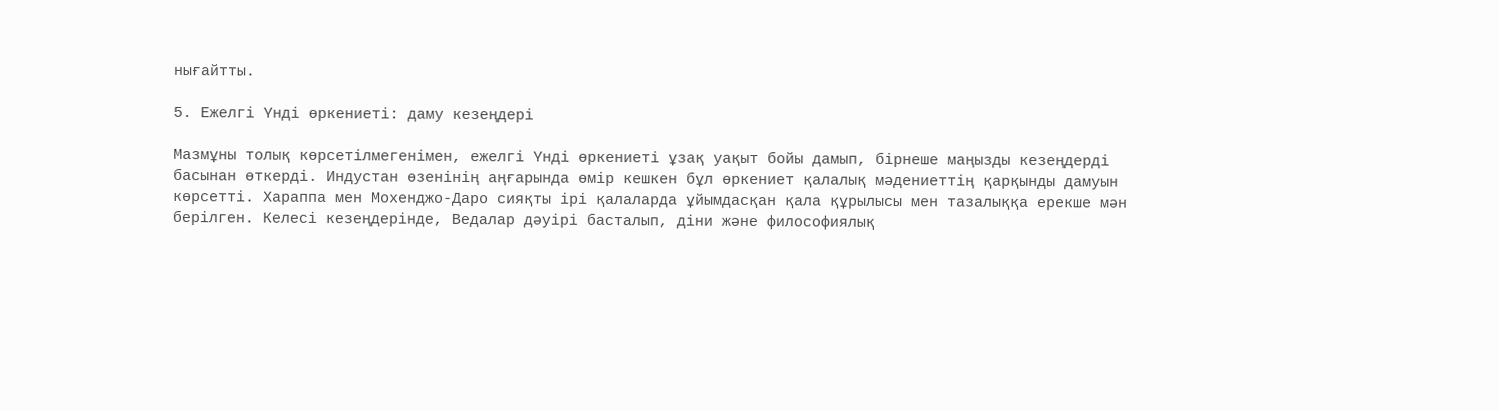нығайтты.

5. Ежелгі Үнді өркениеті: даму кезеңдері

Мазмұны толық көрсетілмегенімен, ежелгі Үнді өркениеті ұзақ уақыт бойы дамып, бірнеше маңызды кезеңдерді басынан өткерді. Индустан өзенінің аңғарында өмір кешкен бұл өркениет қалалық мәдениеттің қарқынды дамуын көрсетті. Хараппа мен Мохенджо-Даро сияқты ірі қалаларда ұйымдасқан қала құрылысы мен тазалыққа ерекше мән берілген. Келесі кезеңдерінде, Ведалар дәуірі басталып, діни және философиялық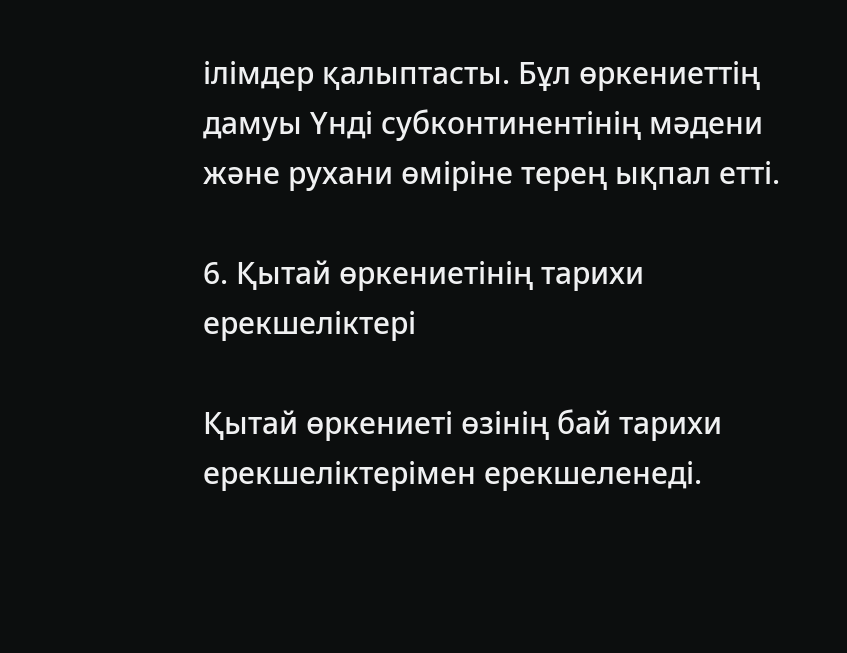ілімдер қалыптасты. Бұл өркениеттің дамуы Үнді субконтинентінің мәдени және рухани өміріне терең ықпал етті.

6. Қытай өркениетінің тарихи ерекшеліктері

Қытай өркениеті өзінің бай тарихи ерекшеліктерімен ерекшеленеді.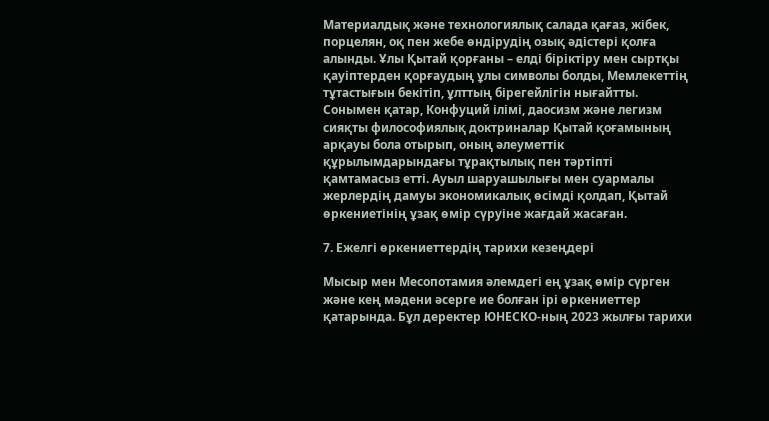Материалдық және технологиялық салада қағаз, жібек, порцелян, оқ пен жебе өндірудің озық әдістері қолға алынды. Ұлы Қытай қорғаны – елді біріктіру мен сыртқы қауіптерден қорғаудың ұлы символы болды, Мемлекеттің тұтастығын бекітіп, ұлттың бірегейлігін нығайтты. Сонымен қатар, Конфуций ілімі, даосизм және легизм сияқты философиялық доктриналар Қытай қоғамының арқауы бола отырып, оның әлеуметтік құрылымдарындағы тұрақтылық пен тәртіпті қамтамасыз етті. Ауыл шаруашылығы мен суармалы жерлердің дамуы экономикалық өсімді қолдап, Қытай өркениетінің ұзақ өмір сүруіне жағдай жасаған.

7. Ежелгі өркениеттердің тарихи кезеңдері

Мысыр мен Месопотамия әлемдегі ең ұзақ өмір сүрген және кең мәдени әсерге ие болған ірі өркениеттер қатарында. Бұл деректер ЮНЕСКО-ның 2023 жылғы тарихи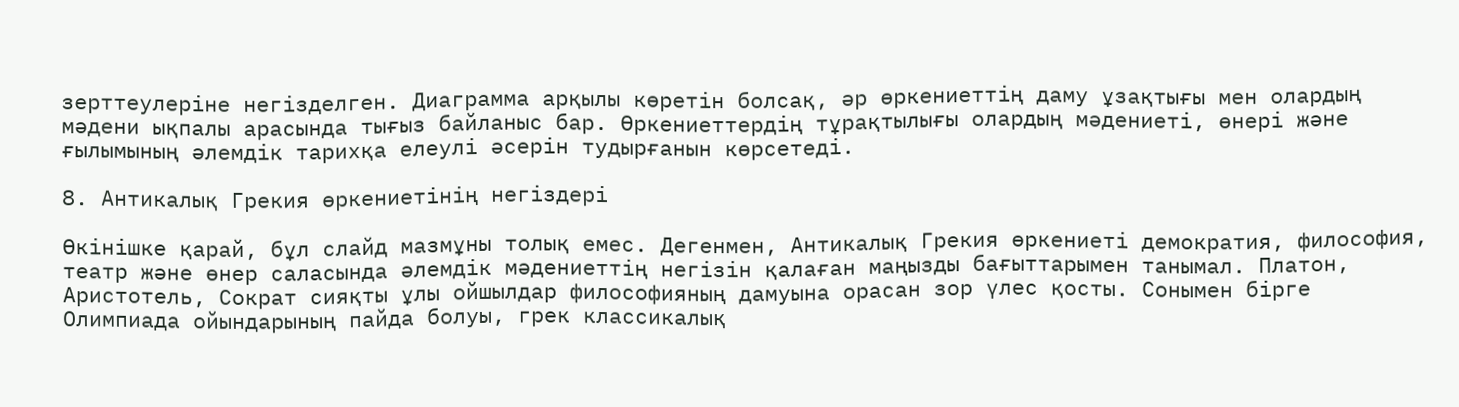зерттеулеріне негізделген. Диаграмма арқылы көретін болсақ, әр өркениеттің даму ұзақтығы мен олардың мәдени ықпалы арасында тығыз байланыс бар. Өркениеттердің тұрақтылығы олардың мәдениеті, өнері және ғылымының әлемдік тарихқа елеулі әсерін тудырғанын көрсетеді.

8. Антикалық Грекия өркениетінің негіздері

Өкінішке қарай, бұл слайд мазмұны толық емес. Дегенмен, Антикалық Грекия өркениеті демократия, философия, театр және өнер саласында әлемдік мәдениеттің негізін қалаған маңызды бағыттарымен танымал. Платон, Аристотель, Сократ сияқты ұлы ойшылдар философияның дамуына орасан зор үлес қосты. Сонымен бірге Олимпиада ойындарының пайда болуы, грек классикалық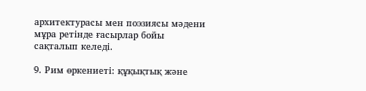архитектурасы мен поэзиясы мәдени мұра ретінде ғасырлар бойы сақталып келеді.

9. Рим өркениеті: құқықтық және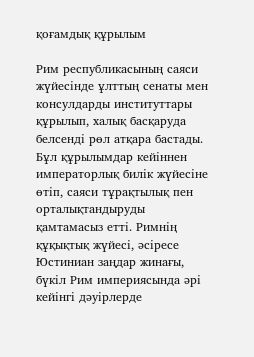қоғамдық құрылым

Рим республикасының саяси жүйесінде ұлттың сенаты мен консулдарды институттары құрылып, халық басқаруда белсенді рөл атқара бастады. Бұл құрылымдар кейіннен императорлық билік жүйесіне өтіп, саяси тұрақтылық пен орталықтандыруды қамтамасыз етті. Римнің құқықтық жүйесі, әсіресе Юстиниан заңдар жинағы, бүкіл Рим империясында әрі кейінгі дәуірлерде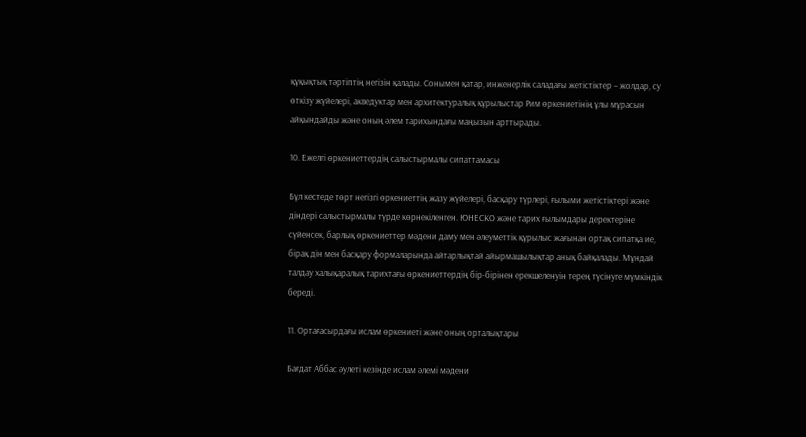құқықтық тәртіптің негізін қалады. Сонымен қатар, инженерлік саладағы жетістіктер – жолдар, су өткізу жүйелері, акведуктар мен архитектуралық құрылыстар Рим өркениетінің ұлы мұрасын айқындайды және оның әлем тарихындағы маңызын арттырады.

10. Ежелгі өркениеттердің салыстырмалы сипаттамасы

Бұл кестеде төрт негізгі өркениеттің жазу жүйелері, басқару түрлері, ғылыми жетістіктері және діндері салыстырмалы түрде көрнекіленген. ЮНЕСКО және тарих ғылымдары деректеріне сүйенсек, барлық өркениеттер мәдени даму мен әлеуметтік құрылыс жағынан ортақ сипатқа ие, бірақ дін мен басқару формаларында айтарлықтай айырмашылықтар анық байқалады. Мұндай талдау халықаралық тарихтағы өркениеттердің бір-бірінен ерекшеленуін терең түсінуге мүмкіндік береді.

11. Ортағасырдағы ислам өркениеті және оның орталықтары

Бағдат Аббас әулеті кезінде ислам әлемі мәдени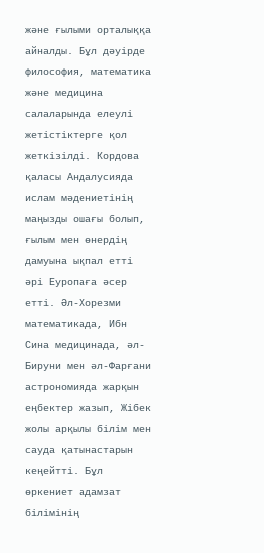және ғылыми орталыққа айналды. Бұл дәуірде философия, математика және медицина салаларында елеулі жетістіктерге қол жеткізілді. Кордова қаласы Андалусияда ислам мәдениетінің маңызды ошағы болып, ғылым мен өнердің дамуына ықпал етті әрі Еуропаға әсер етті. Әл-Хорезми математикада, Ибн Сина медицинада, әл-Бируни мен әл-Фарғани астрономияда жарқын еңбектер жазып, Жібек жолы арқылы білім мен сауда қатынастарын кеңейтті. Бұл өркениет адамзат білімінің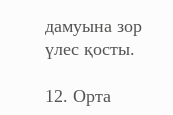дамуына зор үлес қосты.

12. Орта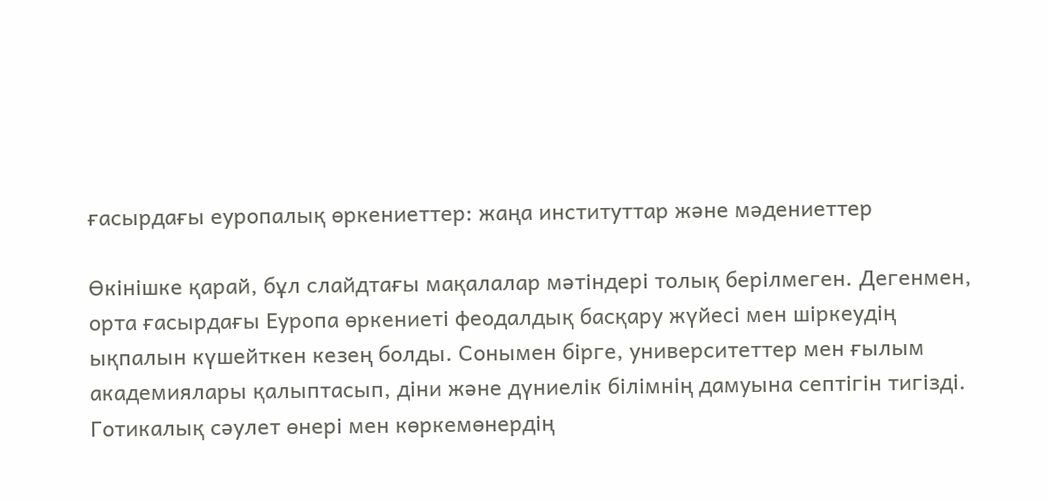ғасырдағы еуропалық өркениеттер: жаңа институттар және мәдениеттер

Өкінішке қарай, бұл слайдтағы мақалалар мәтіндері толық берілмеген. Дегенмен, орта ғасырдағы Еуропа өркениеті феодалдық басқару жүйесі мен шіркеудің ықпалын күшейткен кезең болды. Сонымен бірге, университеттер мен ғылым академиялары қалыптасып, діни және дүниелік білімнің дамуына септігін тигізді. Готикалық сәулет өнері мен көркемөнердің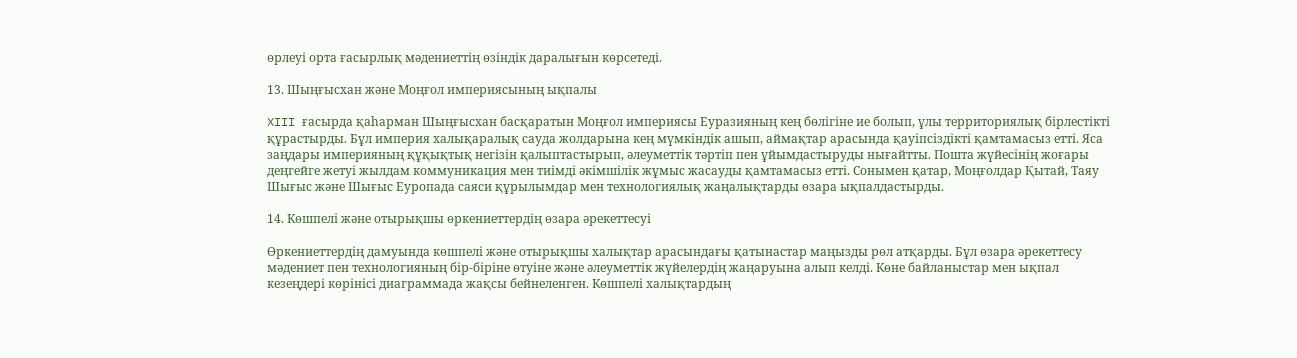өрлеуі орта ғасырлық мәдениеттің өзіндік даралығын көрсетеді.

13. Шыңғысхан және Моңғол империясының ықпалы

XIII ғасырда қаһарман Шыңғысхан басқаратын Моңғол империясы Еуразияның кең бөлігіне ие болып, ұлы территориялық бірлестікті құрастырды. Бұл империя халықаралық сауда жолдарына кең мүмкіндік ашып, аймақтар арасында қауіпсіздікті қамтамасыз етті. Яса заңдары империяның құқықтық негізін қалыптастырып, әлеуметтік тәртіп пен ұйымдастыруды нығайтты. Пошта жүйесінің жоғары деңгейге жетуі жылдам коммуникация мен тиімді әкімшілік жұмыс жасауды қамтамасыз етті. Сонымен қатар, Моңғолдар Қытай, Таяу Шығыс және Шығыс Еуропада саяси құрылымдар мен технологиялық жаңалықтарды өзара ықпалдастырды.

14. Көшпелі және отырықшы өркениеттердің өзара әрекеттесуі

Өркениеттердің дамуында көшпелі және отырықшы халықтар арасындағы қатынастар маңызды рөл атқарды. Бұл өзара әрекеттесу мәдениет пен технологияның бір-біріне өтуіне және әлеуметтік жүйелердің жаңаруына алып келді. Көне байланыстар мен ықпал кезеңдері көрінісі диаграммада жақсы бейнеленген. Көшпелі халықтардың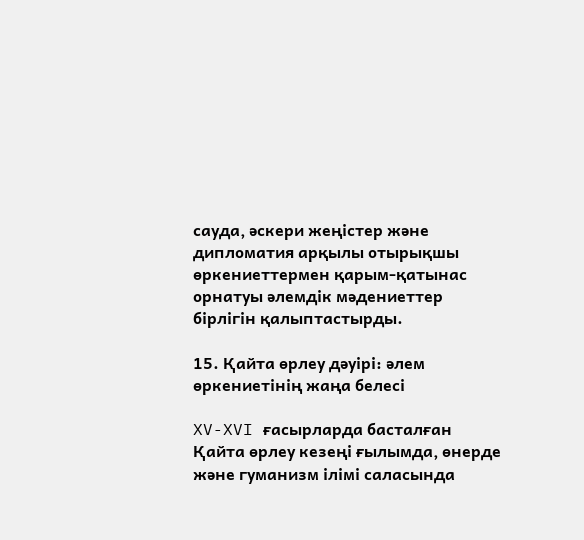сауда, әскери жеңістер және дипломатия арқылы отырықшы өркениеттермен қарым-қатынас орнатуы әлемдік мәдениеттер бірлігін қалыптастырды.

15. Қайта өрлеу дәуірі: әлем өркениетінің жаңа белесі

XV-XVI ғасырларда басталған Қайта өрлеу кезеңі ғылымда, өнерде және гуманизм ілімі саласында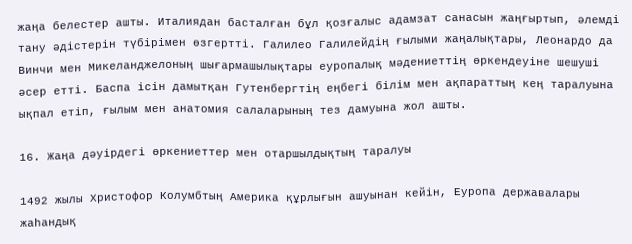жаңа белестер ашты. Италиядан басталған бұл қозғалыс адамзат санасын жаңғыртып, әлемді тану әдістерін түбірімен өзгертті. Галилео Галилейдің ғылыми жаңалықтары, Леонардо да Винчи мен Микеланджелоның шығармашылықтары еуропалық мәдениеттің өркендеуіне шешуші әсер етті. Баспа ісін дамытқан Гутенбергтің еңбегі білім мен ақпараттың кең таралуына ықпал етіп, ғылым мен анатомия салаларының тез дамуына жол ашты.

16. Жаңа дәуірдегі өркениеттер мен отаршылдықтың таралуы

1492 жылы Христофор Колумбтың Америка құрлығын ашуынан кейін, Еуропа державалары жаһандық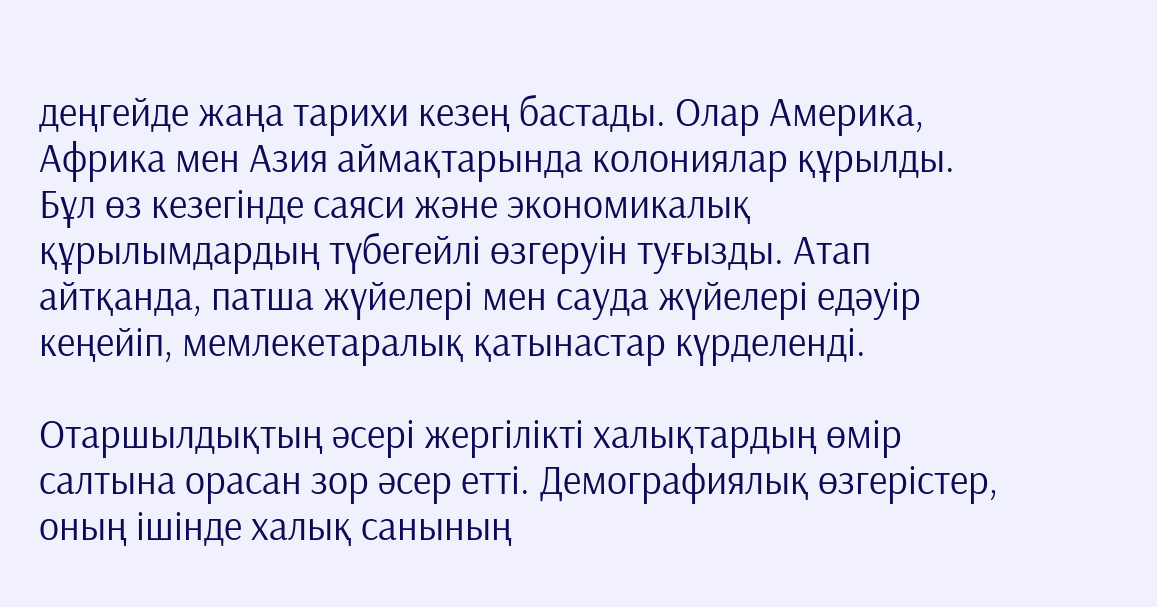деңгейде жаңа тарихи кезең бастады. Олар Америка, Африка мен Азия аймақтарында колониялар құрылды. Бұл өз кезегінде саяси және экономикалық құрылымдардың түбегейлі өзгеруін туғызды. Атап айтқанда, патша жүйелері мен сауда жүйелері едәуір кеңейіп, мемлекетаралық қатынастар күрделенді.

Отаршылдықтың әсері жергілікті халықтардың өмір салтына орасан зор әсер етті. Демографиялық өзгерістер, оның ішінде халық санының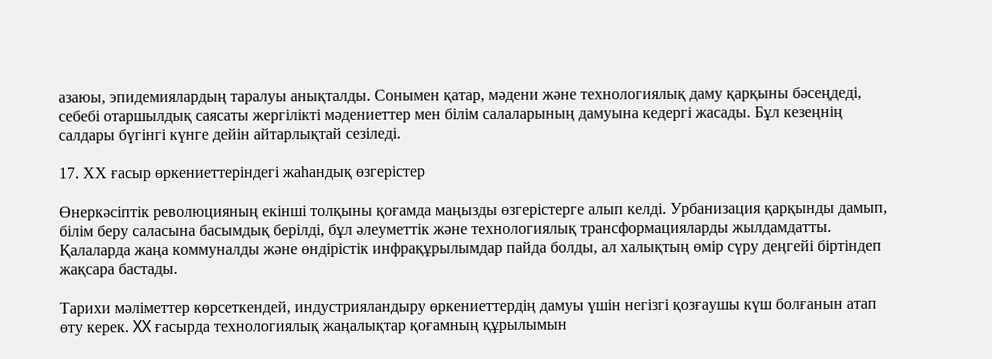азаюы, эпидемиялардың таралуы анықталды. Сонымен қатар, мәдени және технологиялық даму қарқыны бәсеңдеді, себебі отаршылдық саясаты жергілікті мәдениеттер мен білім салаларының дамуына кедергі жасады. Бұл кезеңнің салдары бүгінгі күнге дейін айтарлықтай сезіледі.

17. ХХ ғасыр өркениеттеріндегі жаһандық өзгерістер

Өнеркәсіптік революцияның екінші толқыны қоғамда маңызды өзгерістерге алып келді. Урбанизация қарқынды дамып, білім беру саласына басымдық берілді, бұл әлеуметтік және технологиялық трансформацияларды жылдамдатты. Қалаларда жаңа коммуналды және өндірістік инфрақұрылымдар пайда болды, ал халықтың өмір сүру деңгейі біртіндеп жақсара бастады.

Тарихи мәліметтер көрсеткендей, индустрияландыру өркениеттердің дамуы үшін негізгі қозғаушы күш болғанын атап өту керек. XX ғасырда технологиялық жаңалықтар қоғамның құрылымын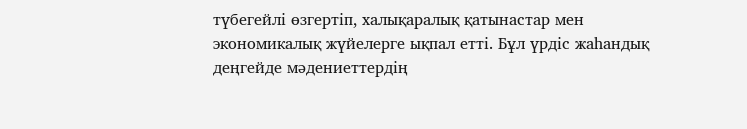түбегейлі өзгертіп, халықаралық қатынастар мен экономикалық жүйелерге ықпал етті. Бұл үрдіс жаһандық деңгейде мәдениеттердің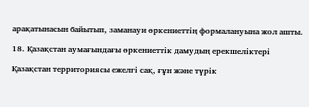арақатынасын байытып, заманауи өркениеттің формалануына жол ашты.

18. Қазақстан аумағындағы өркениеттік дамудың ерекшеліктері

Қазақстан территориясы ежелгі сақ, ғұн және түрік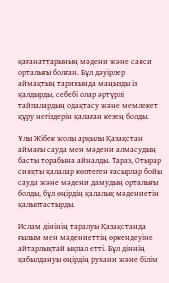қағанаттарының мәдени және саяси орталығы болған. Бұл дәуірлер аймақтың тарихында маңызды із қалдырды, себебі олар әртүрлі тайпалардың одақтасу және мемлекет құру негіздерін қалаған кезең болды.

Ұлы Жібек жолы арқылы Қазақстан аймағы сауда мен мәдени алмасудың басты торабына айналды. Тараз, Отырар сияқты қалалар көптеген ғасырлар бойы сауда және мәдени дамудың орталығы болды, бұл өңірдің қалалық мәдениетін қалыптастырды.

Ислам дінінің таралуы Қазақстанда ғылым мен мәдениеттің өркендеуіне айтарлықтай ықпал етті. Бұл діннің қабылдануы өңірдің рухани және білім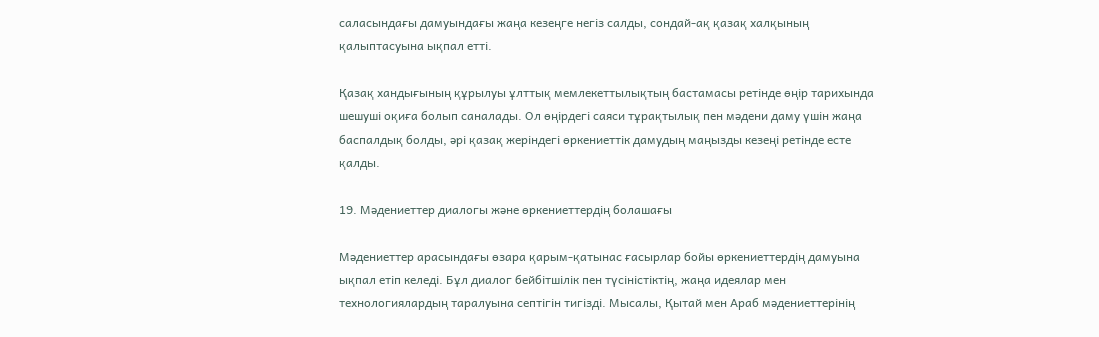саласындағы дамуындағы жаңа кезеңге негіз салды, сондай-ақ қазақ халқының қалыптасуына ықпал етті.

Қазақ хандығының құрылуы ұлттық мемлекеттылықтың бастамасы ретінде өңір тарихында шешуші оқиға болып саналады. Ол өңірдегі саяси тұрақтылық пен мәдени даму үшін жаңа баспалдық болды, әрі қазақ жеріндегі өркениеттік дамудың маңызды кезеңі ретінде есте қалды.

19. Мәдениеттер диалогы және өркениеттердің болашағы

Мәдениеттер арасындағы өзара қарым-қатынас ғасырлар бойы өркениеттердің дамуына ықпал етіп келеді. Бұл диалог бейбітшілік пен түсіністіктің, жаңа идеялар мен технологиялардың таралуына септігін тигізді. Мысалы, Қытай мен Араб мәдениеттерінің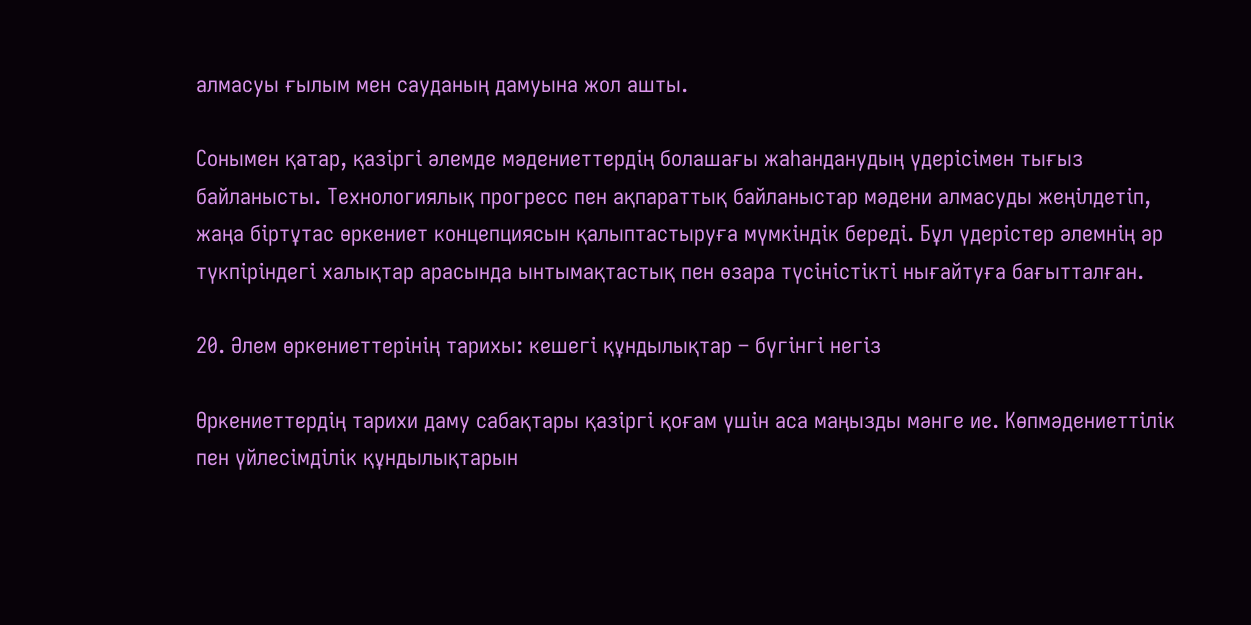алмасуы ғылым мен сауданың дамуына жол ашты.

Сонымен қатар, қазіргі әлемде мәдениеттердің болашағы жаһанданудың үдерісімен тығыз байланысты. Технологиялық прогресс пен ақпараттық байланыстар мәдени алмасуды жеңілдетіп, жаңа біртұтас өркениет концепциясын қалыптастыруға мүмкіндік береді. Бұл үдерістер әлемнің әр түкпіріндегі халықтар арасында ынтымақтастық пен өзара түсіністікті нығайтуға бағытталған.

20. Әлем өркениеттерінің тарихы: кешегі құндылықтар – бүгінгі негіз

Өркениеттердің тарихи даму сабақтары қазіргі қоғам үшін аса маңызды мәнге ие. Көпмәдениеттілік пен үйлесімділік құндылықтарын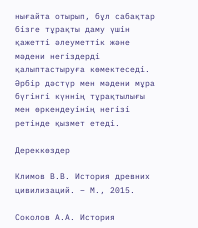нығайта отырып, бұл сабақтар бізге тұрақты даму үшін қажетті әлеуметтік және мәдени негіздерді қалыптастыруға көмектеседі. Әрбір дәстүр мен мәдени мұра бүгінгі күннің тұрақтылығы мен өркендеуінің негізі ретінде қызмет етеді.

Дереккөздер

Климов В.В. История древних цивилизаций. – М., 2015.

Соколов А.А. История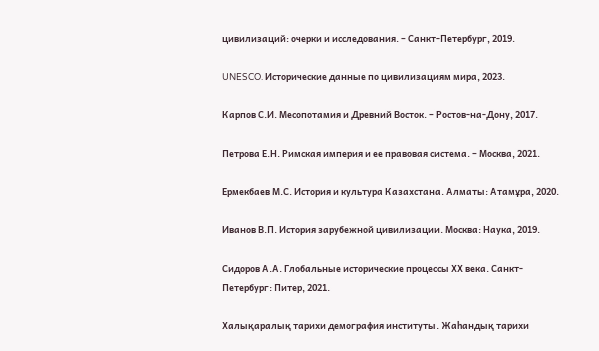цивилизаций: очерки и исследования. – Санкт-Петербург, 2019.

UNESCO. Исторические данные по цивилизациям мира, 2023.

Карпов С.И. Месопотамия и Древний Восток. – Ростов-на-Дону, 2017.

Петрова Е.Н. Римская империя и ее правовая система. – Москва, 2021.

Ермекбаев М.С. История и культура Казахстана. Алматы: Атамұра, 2020.

Иванов В.П. История зарубежной цивилизации. Москва: Наука, 2019.

Сидоров А.А. Глобальные исторические процессы ХХ века. Санкт-Петербург: Питер, 2021.

Халықаралық тарихи демография институты. Жаһандық тарихи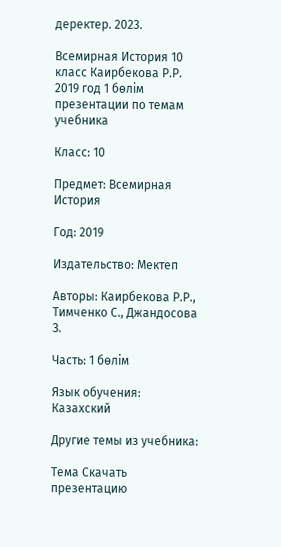деректер. 2023.

Всемирная История 10 класс Каирбекова Р.Р. 2019 год 1 бөлім презентации по темам учебника

Класс: 10

Предмет: Всемирная История

Год: 2019

Издательство: Мектеп

Авторы: Каирбекова Р.Р., Тимченко С., Джандосова З.

Часть: 1 бөлім

Язык обучения: Казахский

Другие темы из учебника:

Тема Скачать презентацию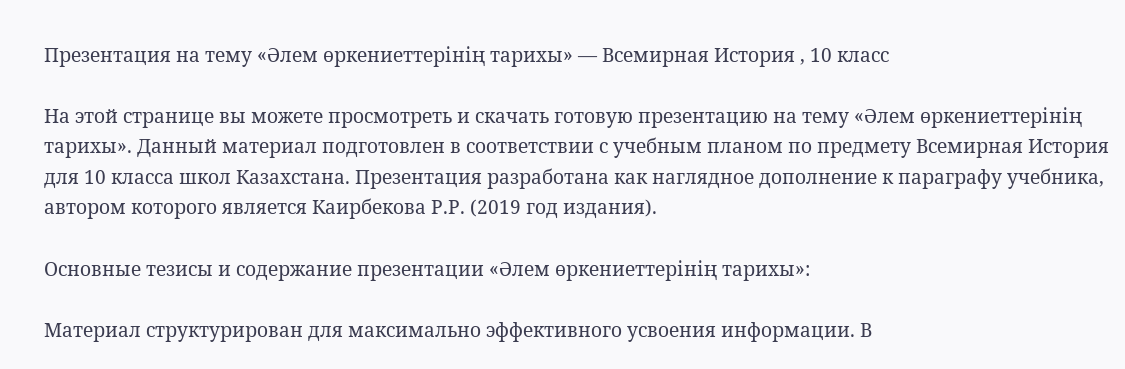Презентация на тему «Әлем өркениеттерінің тарихы» — Всемирная История , 10 класс

На этой странице вы можете просмотреть и скачать готовую презентацию на тему «Әлем өркениеттерінің тарихы». Данный материал подготовлен в соответствии с учебным планом по предмету Всемирная История для 10 класса школ Казахстана. Презентация разработана как наглядное дополнение к параграфу учебника, автором которого является Каирбекова Р.Р. (2019 год издания).

Основные тезисы и содержание презентации «Әлем өркениеттерінің тарихы»:

Материал структурирован для максимально эффективного усвоения информации. В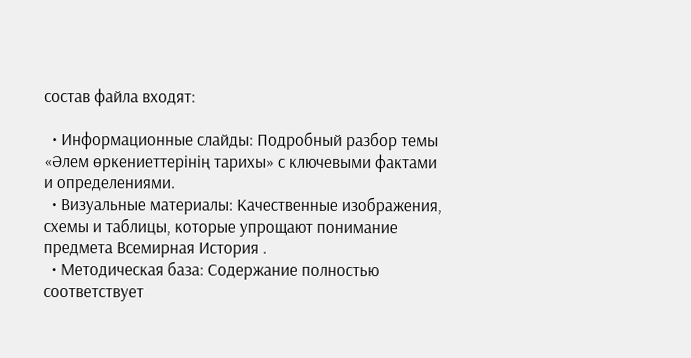состав файла входят:

  • Информационные слайды: Подробный разбор темы «Әлем өркениеттерінің тарихы» с ключевыми фактами и определениями.
  • Визуальные материалы: Качественные изображения, схемы и таблицы, которые упрощают понимание предмета Всемирная История .
  • Методическая база: Содержание полностью соответствует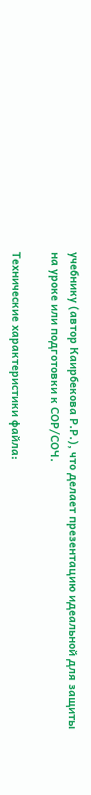учебнику (автор Каирбекова Р.Р.), что делает презентацию идеальной для защиты на уроке или подготовки к СОР/СОЧ.

Технические характеристики файла: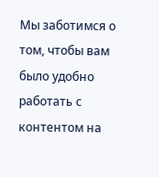Мы заботимся о том, чтобы вам было удобно работать с контентом на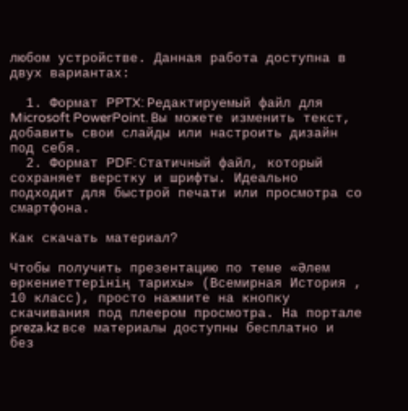любом устройстве. Данная работа доступна в двух вариантах:

  1. Формат PPTX: Редактируемый файл для Microsoft PowerPoint. Вы можете изменить текст, добавить свои слайды или настроить дизайн под себя.
  2. Формат PDF: Статичный файл, который сохраняет верстку и шрифты. Идеально подходит для быстрой печати или просмотра со смартфона.

Как скачать материал?

Чтобы получить презентацию по теме «Әлем өркениеттерінің тарихы» (Всемирная История , 10 класс), просто нажмите на кнопку скачивания под плеером просмотра. На портале preza.kz все материалы доступны бесплатно и без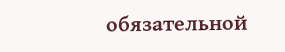обязательной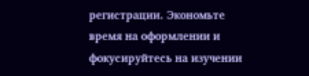регистрации. Экономьте время на оформлении и фокусируйтесь на изучении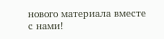нового материала вместе с нами!